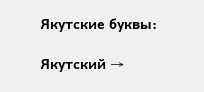Якутские буквы:

Якутский →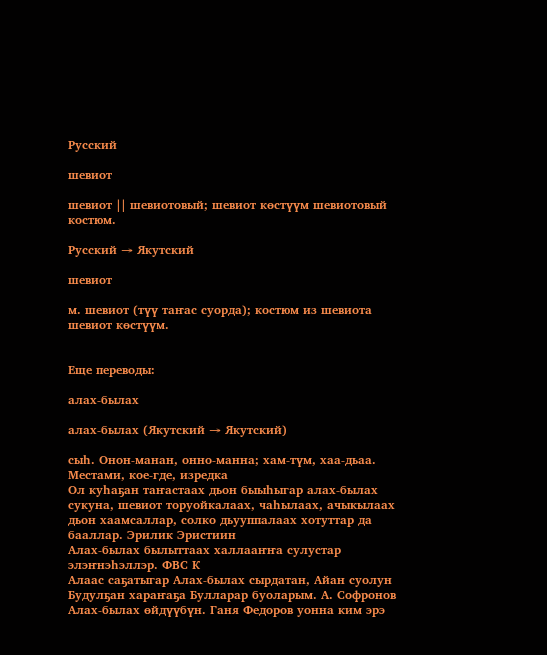Русский

шевиот

шевиот || шевиотовый; шевиот көстүүм шевиотовый костюм.

Русский → Якутский

шевиот

м. шевиот (түү таҥас суорда); костюм из шевиота шевиот көстүүм.


Еще переводы:

алах-былах

алах-былах (Якутский → Якутский)

сыһ. Онон-манан, онно-манна; хам-түм, хаа-дьаа. Местами, кое-где, изредка
Ол куһаҕан таҥастаах дьон быыһыгар алах-былах сукуна, шевиот торуойкалаах, чаһылаах, ачыкылаах дьон хаамсаллар, солко дьууппалаах хотуттар да бааллар. Эрилик Эристиин
Алах-былах былыттаах халлааҥҥа сулустар элэҥнэһэллэр. ФВС К
Алаас саҕатыгар Алах-былах сырдатан, Айан суолун Будулҕан хараҥаҕа Булларар буоларым. А. Софронов
Алах-былах өйдүүбүн. Ганя Федоров уонна ким эрэ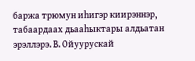баржа трюмун иһигэр киирэннэр, табаардаах дьааһыктары алдьатан эрэллэрэ. В. Ойуурускай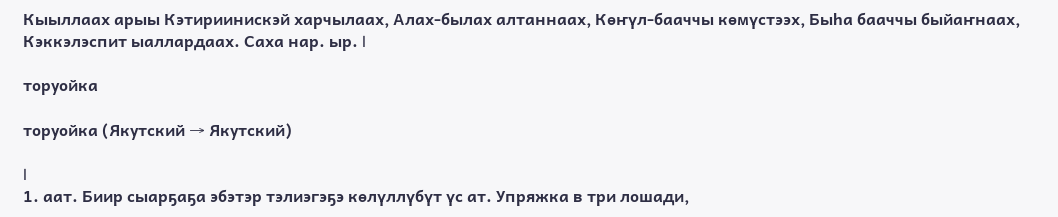Кыыллаах арыы Кэтириинискэй харчылаах, Алах-былах алтаннаах, Көҥүл-бааччы көмүстээх, Быһа бааччы быйаҥнаах, Кэккэлэспит ыаллардаах. Саха нар. ыр. I

торуойка

торуойка (Якутский → Якутский)

I
1. аат. Биир сыарҕаҕа эбэтэр тэлиэгэҕэ көлүллүбүт үс ат. Упряжка в три лошади,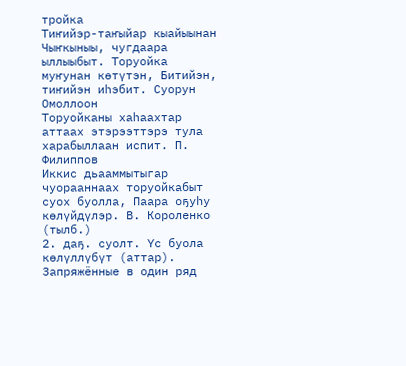тройка
Тиҥийэр-таҥыйар кыайыынан Чыҥкыныы, чугдаара ыллыыбыт. Торуойка муҥунан көтүтэн, Битийэн, тиҥийэн иһэбит. Суорун Омоллоон
Торуойканы хаһаахтар аттаах этэрээттэрэ тула харабыллаан испит. П. Филиппов
Иккис дьааммытыгар чуорааннаах торуойкабыт суох буолла, Паара оҕуһу көлүйдүлэр. В. Короленко (тылб.)
2. даҕ. суолт. Үс буола көлүллүбүт (аттар). Запряжённые в один ряд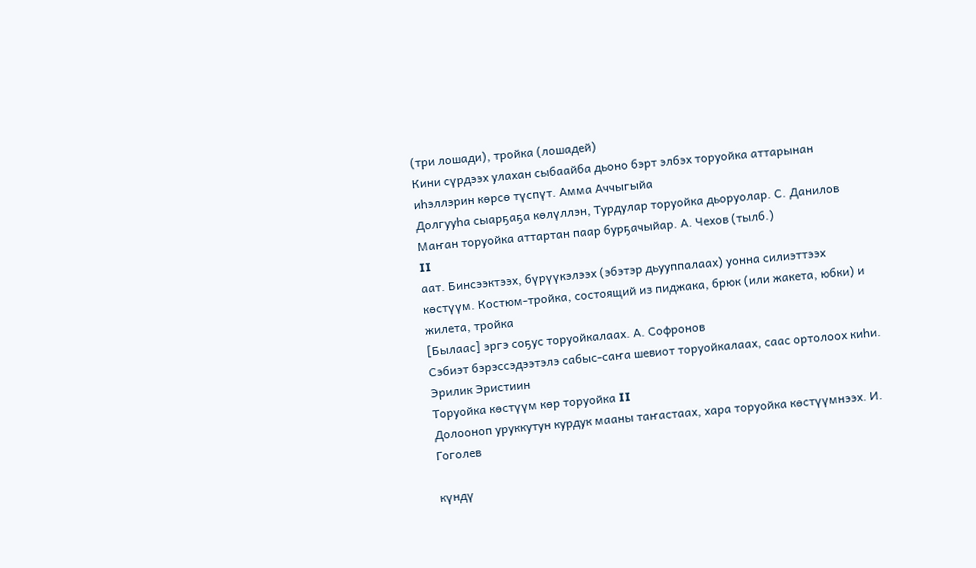(три лошади), тройка (лошадей)
Кини сүрдээх улахан сыбаайба дьоно бэрт элбэх торуойка аттарынан иһэллэрин көрсө түспүт. Амма Аччыгыйа
Долгууһа сыарҕаҕа көлүллэн, Турдулар торуойка дьоруолар. С. Данилов
Маҥан торуойка аттартан паар бурҕачыйар. А. Чехов (тылб.)
II
аат. Бинсээктээх, бүрүүкэлээх (эбэтэр дьууппалаах) уонна силиэттээх көстүүм. Костюм-тройка, состоящий из пиджака, брюк (или жакета, юбки) и жилета, тройка
[Былаас] эргэ соҕус торуойкалаах. А. Софронов
Сэбиэт бэрэссэдээтэлэ сабыс-саҥа шевиот торуойкалаах, саас ортолоох киһи. Эрилик Эристиин
Торуойка көстүүм көр торуойка II
Долооноп уруккутун курдук мааны таҥастаах, хара торуойка көстүүмнээх. И. Гоголев

күндү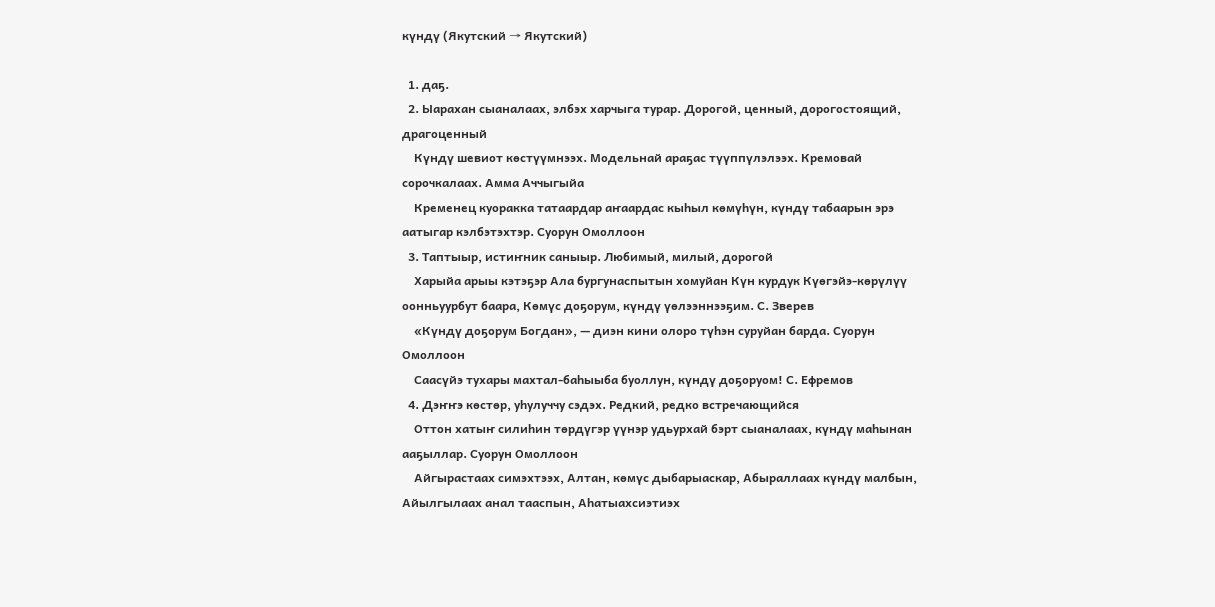күндү (Якутский → Якутский)

  1. даҕ.
  2. Ыарахан сыаналаах, элбэх харчыга турар. Дорогой, ценный, дорогостоящий, драгоценный
    Күндү шевиот көстүүмнээх. Модельнай араҕас түүппүлэлээх. Кремовай сорочкалаах. Амма Аччыгыйа
    Кременец куоракка татаардар аҥаардас кыһыл көмүһүн, күндү табаарын эрэ аатыгар кэлбэтэхтэр. Суорун Омоллоон
  3. Таптыыр, истиҥник саныыр. Любимый, милый, дорогой
    Харыйа арыы кэтэҕэр Ала бургунаспытын хомуйан Күн курдук Күөгэйэ-көрүлүү оонньуурбут баара, Көмүс доҕорум, күндү үөлээннээҕим. С. Зверев
    «Күндү доҕорум Богдан», — диэн кини олоро түһэн суруйан барда. Суорун Омоллоон
    Саасүйэ тухары махтал-баһыыба буоллун, күндү доҕоруом! С. Ефремов
  4. Дэҥҥэ көстөр, уһулуччу сэдэх. Редкий, редко встречающийся
    Оттон хатыҥ силиһин төрдүгэр үүнэр удьурхай бэрт сыаналаах, күндү маһынан ааҕыллар. Суорун Омоллоон
    Айгырастаах симэхтээх, Алтан, көмүс дыбарыаскар, Абыраллаах күндү малбын, Айылгылаах анал тааспын, Аһатыахсиэтиэх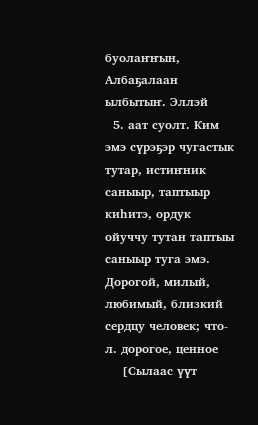буолаҥҥын, Албаҕалаан ылбытыҥ. Эллэй
  5. аат суолт. Ким эмэ сүрэҕэр чугастык тутар, истиҥник саныыр, таптыыр киһитэ, ордук ойуччу тутан таптыы саныыр туга эмэ. Дорогой, милый, любимый, близкий сердцу человек; что-л. дорогое, ценное
    [Сылаас үүт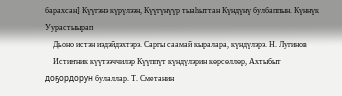барахсан] Күүгэнэ күрүлээн, Күүгүнүүр тыаһыттан Күндүнү булбаппын. Күннүк Уурастыырап
    Дьоно истэн иэдэйдэхтэрэ. Саргы саамай кыралара, күндүлэрэ. Н. Лугинов
    Истиҥник күүтээччилэр Күүппүт күндүлэрин көрсөллөр, Ахтыбыт доҕордорун булаллар. Т. Сметанин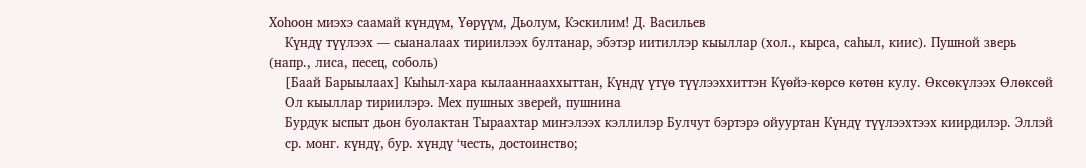Хоһоон миэхэ саамай күндүм, Үөрүүм, Дьолум, Кэскилим! Д. Васильев
    Күндү түүлээх — сыаналаах тириилээх бултанар, эбэтэр иитиллэр кыыллар (хол., кырса, саһыл, киис). Пушной зверь (напр., лиса, песец, соболь)
    [Баай Барыылаах] Кыһыл-хара кылааннааххыттан, Күндү үтүө түүлээххиттэн Күөйэ-көрсө көтөн кулу. Өксөкүлээх Өлөксөй
    Ол кыыллар тириилэрэ. Мех пушных зверей, пушнина
    Бурдук ыспыт дьон буолактан Тыраахтар миҥэлээх кэллилэр Булчут бэртэрэ ойууртан Күндү түүлээхтээх киирдилэр. Эллэй
    ср. монг. күндү, бур. хүндү ‘честь, достоинство;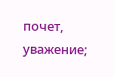почет, уважение;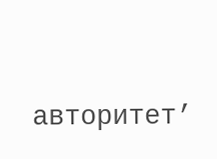авторитет’